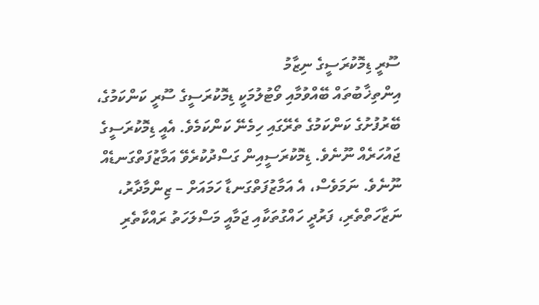ސޫރީ ޑިމޮކުރަސީގެ ނިޒާމު
އިންތިޚާބުތައް ބޭއްވުމާއި ވޯޓުލުމަކީ ޑިމޮކުރަސީގެ ސޫރީ ކަންކަމުގެ، ބޭރުފުށުގެ ކަންކަމުގެ ތެރޭގައި ހިމެނޭ ކަންކަމެވެ. އެއީ ޑިމޮކުރަސީގެ ޖައުހަރެއް ނޫނެވެ. ޑިމޮކުރަސީއިން ގަސްދުކުރެވޭ އަމާޒުފަތްގަނޑެއް ނޫނެވެ. ނަމަވެސް، އެ އަމާޒުފަތްގަނޑާ ހަމައަށް – ޒިންމާދާރު، ނަޒާހަތްތެރި، ފަރުދީ ހައްގުތަކާއި ޖަމާއީ މަސްލަހަތު ރައްކާތެރި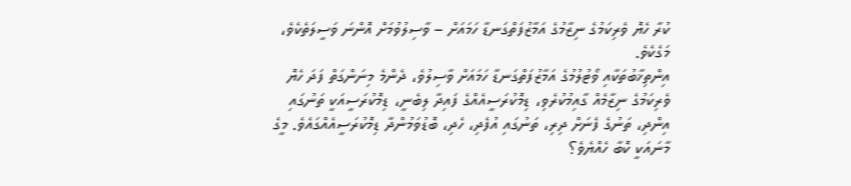ކުރާ ހެޔޮ ވެރިކަމުގެ ނިޒާމުގެ އަމާޒުފަތްގަނޑާ ހަމައަށް – ވާސިލުވުމަށް އޮންނަ ވަސީލަތެކެވެ، މަގެކެވެ.
އިންތިޚާބުތަކާއި ވޯޓުލުމުގެ އަމާޒުފަތްގަނޑާ ހަމައަށް ވާސިލުވެ، ދެންމެ މިނަންގަތް ފަދަ ހެޔޮ ވެރިކަމުގެ ނިޒާމެއް ގާއިމުކުރެވި، ޑިމޮކުރަސީއެއްގެ ފައިދާ ލިބެނީ، ޑިމޮކުރަސީއަކީ ތަނުގައި އިންދި، ތަނުގެ ފެނަށް ދިރި، ތަނުގައި އުފެދި، ހެދި، ބޮޑުވަމުންދާ ޑިމޮކުރަސީއެއްގައެވެ. މީގެ މާނައަކީ ކޮބާ ހެއްޔެވެ؟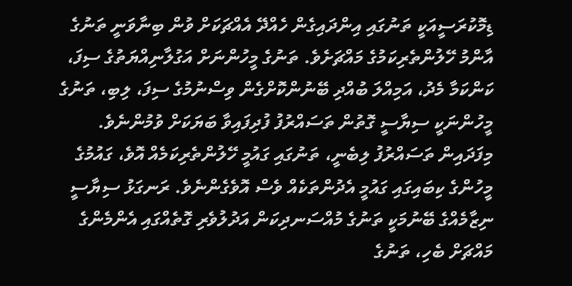ޑިމޮކުރަސީއަކީ ތަނުގައި އިންދައިގެން ހެއްދޭ އެއްޗަކަށް ވުން ބިނާވަނީ ތަނުގެ އާންމު ހޭލުންތެރިކަމުގެ މައްޗަށެވެ. ތަނުގެ މީހުންނަށް އަގުލާނިއްޔަތުގެ ސިފަ، ކަންކަމާ މެދު، އަމިއްލަ ބުއްދި ބޭނުންކޮށްގެން ވިސްނުމުގެ ސިފަ، ލިބި، ތަނުގެ މީހުންނަކީ ސިޔާސީ ގޮތުން ތަސައްރުފު ފުދިފައިވާ ބަޔަކަށް ވުމުންނެވެ. މިފަދައިން ތަސައްރުފު ލިބެނީ، ތަނުގައި ގައުމީ ހޭލުންތެރިކަމެއް އޮވެ، ގައުމުގެ މީހުންގެ ކިބައިގައި ގައުމީ އެދުންތަކެއް ވެސް އޮވެގެންނެވެ. ރަނގަޅު ސިޔާސީ ނިޒާމެއްގެ ބޭނުމަކީ ތަނުގެ މުއްސަނދިކަން އަދުލުވެރި ގޮތެއްގައި އެންމެންގެ މައްޗަށް ބެހި، ތަނުގެ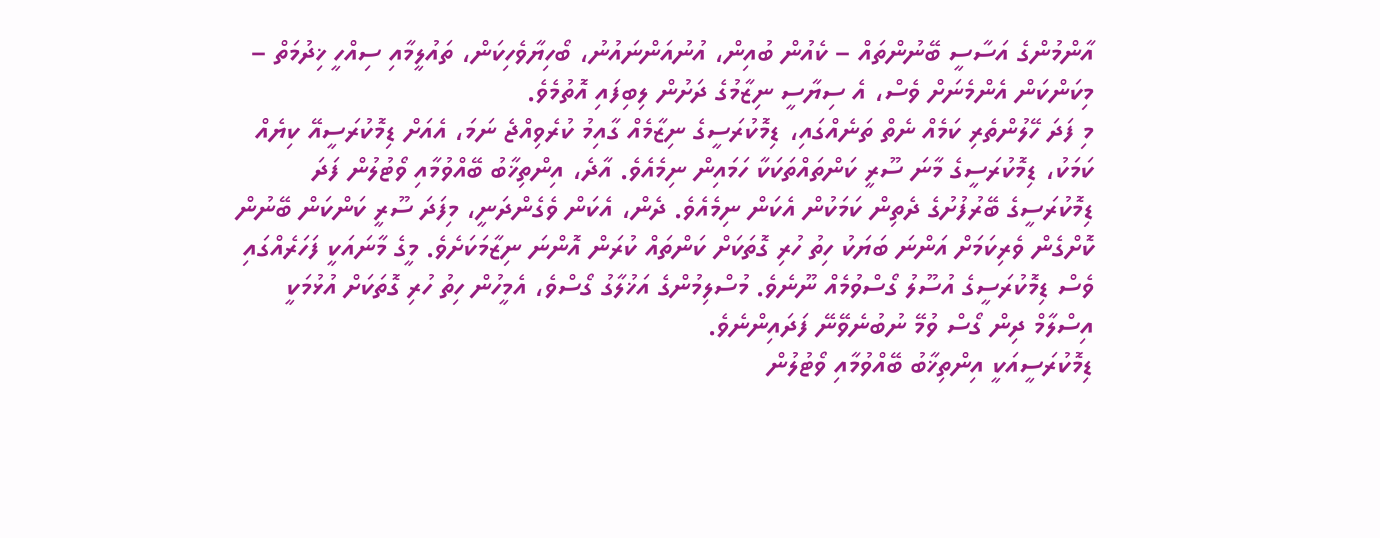އާންމުންގެ އަސާސީ ބޭނުންތައް – ކެއުން ބުއިން، އުނުއަންނައުނު، ބޯހިޔާވެހިކަން، ތައުލީމާއި ސިއްހީ ޚިދުމަތް – މިކަންކަން އެންމެނަށް ވެސް، އެ ސިޔާސީ ނިޒާމުގެ ދަށުން ލިބިފައި އޮތުމެވެ.
މި ފަދަ ހޭލުންތެރި ކަމެއް ނެތް ތަނެއްގައި، ޑިމޮކުރަސީގެ ނިޒާމެއް ގާއިމު ކުރެވިއްޖެ ނަމަ، އެއަށް ޑިމޮކުރަސީއޭ ކިޔެއް ކަމަކު، ޑިމޮކުރަސީގެ މާނަ ސޫރީ ކަންތައްތަކަކާ ހަމައިން ނިމެއެވެ. އާދެ، އިންތިޚާބު ބޭއްވުމާއި ވޯޓުލުން ފަދަ ޑިމޮކުރަސީގެ ބޭރުފުށުގެ ދެތިން ކަމަކުން އެކަން ނިމެއެވެ. ދެން، އެކަން ވެގެންދަނީ، މިފަދަ ސޫރީ ކަންކަން ބޭނުން ކޮށްގެން ވެރިކަމަށް އަންނަ ބަޔަކު ހިތު ހުރި ގޮތަކަށް ކަންތައް ކުރަން އޮންނަ ނިޒާމަކަށެވެ. މީގެ މާނައަކީ ފަހަރެއްގައި ވެސް ޑިމޮކުރަސީގެ އުސޫލު ގޯސްވުމެއް ނޫނެވެ. މުސްލިމުންގެ އަޚުލާގު ގޯސްވެ، އެމީހުން ހިތު ހުރި ގޮތަކަށް އުޅުމަކީ އިސްލާމް ދިން ގޯސް ވުމޭ ނުބުނެވޭނޭ ފަދައިންނެވެ.
ޑިމޮކުރަސީއަކީ އިންތިޚާބު ބޭއްވުމާއި ވޯޓުލުން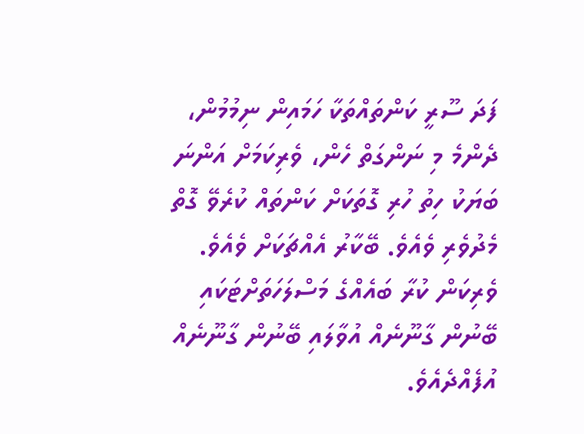ފަދަ ސޫރީ ކަންތައްތަކާ ހަމައިން ނިމުމުން، ދެންމެ މި ނަންގަތް ހެން، ވެރިކަމަށް އަންނަ ބަޔަކު ހިތު ހުރި ގޮތަކަށް ކަންތައް ކުރެވޭ ގޮތް މެދުވެރި ވެއެވެ. ބޭކާރު އެއްޗަކަށް ވެއެވެ. ވެރިކަން ކުރާ ބައެއްގެ މަސްލަހަތަށްޓަކައި ބޭނުން ގާނޫނެއް އުވާލައި ބޭނުން ގާނޫނެއް އުފެއްދެއެވެ.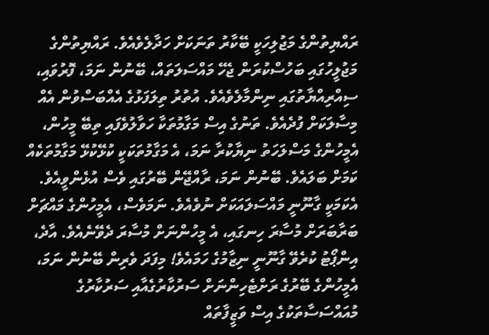ރައްޔިތުންގެ މަޖުލިހަކީ ބޭކާރު ތަނަކަށް ހަދާލެވެއެވެ. ރައްޔިތުންގެ މަޖުލީހުގައި ބަހުސްކުރަން ޖެހޭ މައްސަލަތައް، ބޭނުން ނަމަ، ފޮރުވައި، ސިއްރިއްޔާތުގައި ނިންމާލެވެއެވެ. އުތުރު ތިލަފަޅުގެ އެއްބަސްވުން އެއް މިސާލަކަށް ފުދެއެވެ. ތަނުގެ އިސް މަގާމުތަކާ ހަވާލުވެފައި ތިބޭ މީހުން، އެމީހުންގެ މަސްލަހަތު ނިޔާކުރާ ނަމަ، އެ މަގާމުތަކަކީ ކުޅޭކުޅޭ މަގާމުތަކެއް ކަމަށް ބަލައެވެ. ބޭނުން ނަމަ، ރާއްޖޭން ބޭރުގައި ވެސް އުޅެންވީއެވެ. އެކަމަކީ ގާނޫނީ މައްސަލައަކަށް ނުވެއެވެ. ނަމަވެސް، އެމީހުންގެ މައްޗަށް ބަރާބަރަށް މުސާރަ ހިނގައި، އެ މީހުންނަށް މުސާރަ ދެވޭނެއެވެ. އާދެ، އިންޕޯޓު ކުރެވޭ ގާނޫނީ ނިޒާމުގެ ހަމައެވެ! މިފަދަ ވެރިން ބޭނުން ނަމަ، އެމީހުންގެ ބޭރުގެ ރަށްޓެހިންނަށް ސަރުކާރުގެއާއި ސަރުކާރުގެ މުއައްސަސާތަކުގެ އިސް ވަޒީފާތައް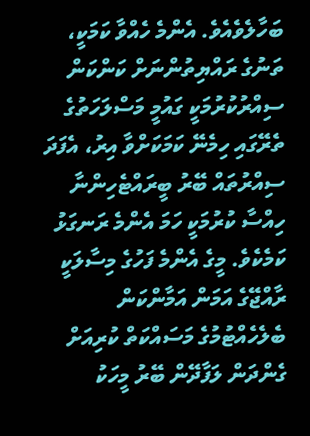ބަހާލެވެއެވެ. އެންމެ ހެއްވާ ކަމަކީ، ތަނުގެ ރައްޔިތުންނަށް ކަންކަން ސިއްރުކުރުމަކީ ގައުމީ މަސްލަހަތުގެ ތެރޭގައި ހިމެނޭ ކަމަކަށްވާ އިރު، އެފަދަ ސިއްރުތައް ބޭރު ބީރައްޓެހިންނާ ހިއްސާ ކުރުމަކީ ހަމަ އެންމެ ރަނގަޅު ކަމެކެވެ. މީގެ އެންމެ ފަހުގެ މިސާލަކީ ރާއްޖޭގެ އަމަން އަމާންކަން ބެލެހެއްޓުމުގެ މަސައްކަތް ކުރިއަށް ގެންދަން ލަފާދޭން ބޭރު މީހަކު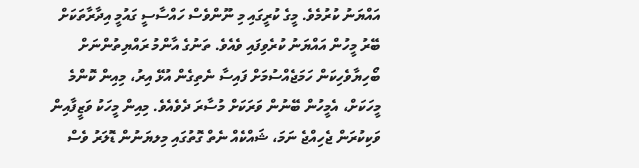އައްޔަނު ކުރުމެވެ. މީގެ ކުރީގައި މި ނޫންވެސް ހައްސާސީ ގައުމީ އިދާރާތަކަށް ބޭރު މީހުން އައްޔަނު ކުރެވިފައި ވެއެވެ. ތަނުގެ އާންމު ރައްޔިތުންނަށް ބޯހިޔާވެހިކަން ހަމަޖެއްސުމަށް ފައިސާ ނެތިގެން އުޅޭ އިރު، މިއިން ކޮންމެ މީހަކަށް، އެމީހުން ބޭނުން ވަރަކަށް މުސާރަ ދެވެއެވެ. މިއިން މީހަކު ވަޒީފާއިން ވަކިކުރަން ޖެހިއްޖެ ނަމަ، ޝައްކެއް ނެތް ގޮތުގައި މިލޔަނުން ޑޮލަރު ވެސް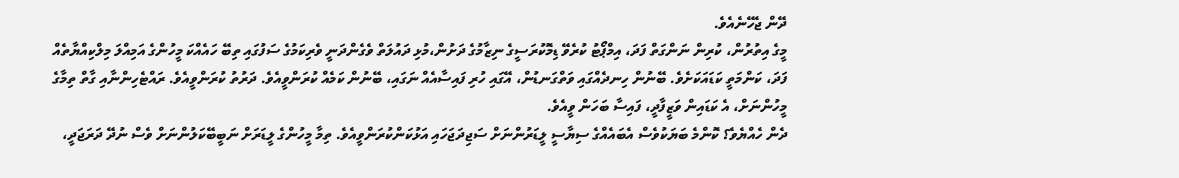ދޭން ޖެހޭނެއެވެ.
މީގެ އިތުރުން، ކުރިން ނަންގަތް ފަދަ، އިމްޕޯޓު ކުރެވޭ ޑިމޮކުރަސީގެ ނިޒާމުގެ ދަށުން،މުޅި ދައުލަތް ވެގެންދަނީ ވެރިކަމުގެ ސަފުގައި ތިބޭ ހައެއްކަ މީހުންގެ އަމިއްލަ މިލްކިއްޔާތެއް ފަދަ، ކަންމަތީ ކަޑައަކަށެވެ. ބޭނުން ހިނދެއްގައި ވަތްގަނޑުން، އޭގައި ހުރި ފައިސާއެއް ނަގައި، ބޭނުން ކަމެއް ކުރަންވީއެވެ. ދަރުތު ކުރަންވީއެވެ. ރައްޓެހިންނާއި ގާތް ތިމާގެ މީހުންނަށް، އެ ކަޑައިން ވަޒީފާދީ، ފައިސާ ބަހަން ވީއެވެ.
ދެން ހެއްޔެވެ؟ ކޮންމެ ބަޔަކުވެސް އެބައެއްގެ ސިޔާސީ ލީޑަރުންނަށް ސަޖިދަޖަހައި އަޅުކަންކުރަންވީއެވެ. ތިމާ މީހުންގެ ލީޑަރަށް ނަބީބޭކަލުންނަށް ވެސް ނުދޭ ދަރަޖަދީ،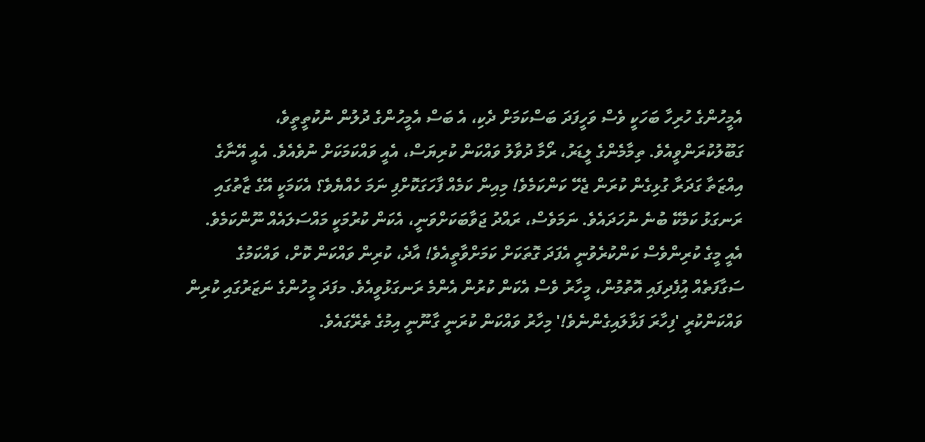އެމީހުންގެ ހުރިހާ ބަހަކީ ވެސް ވަހީފަދަ ބަސްކަމަށް ދެކި، އެ ބަސް އެމީހުންގެ ދުލުން ނުކުތީތީވެ، ގަބޫލުކުރަންވީއެވެ. ތިމާމެންގެ ލީޑަރު، ރޯމާ ދުވާލު ވައްކަން ކުރިޔަސް، އެއީ ވައްކަމަކަށް ނުވެއެވެ. އެއީ އޭނާގެ އިއްޒަތާ ގަދަރާ ގުޅިގެން ކުރަން ޖެހޭ ކަންކަމެވެ! މިއިން ކަމެއް ފާހަގަކޮށްފި ނަމަ ހެއްޔެވެ؟ އެކަމަކީ އޭގެ ޒާތުގައި ރަނގަޅު ކަމެކޭ ބުނެ ނުހަދައެވެ. ނަމަވެސް، ރައްދު ޖަވާބަކަށްވަނީ، އެކަން ކުރުމަކީ މައްސަލައެއް ނޫންކަމެވެ. އެއީ މީގެ ކުރިންވެސް ކަންކުރެވުނީ އެފަދަ ގޮތަކަށް ކަމަށްވާތީއެވެ! އާދެ، ކުރިން ވައްކަން ކޮށް، ވައްކަމުގެ ސަގާފަތެއް އިުފެދިފައި އޮތުމުން، މީހާރު ވެސް އެކަން ކުރުން އެންމެ ރަނގަޅުވީއެވެ. މފަދަ މީހުންގެ ނަޒަރުގައި ކުރިން ވައްކަންކުރީ 'ފިހާރަ ފަޅާލައިގެންނެވެ!' މިހާރު ވައްކަން ކުރަނީ ގާނޫނީ އިމުގެ ތެރޭގައެވެ.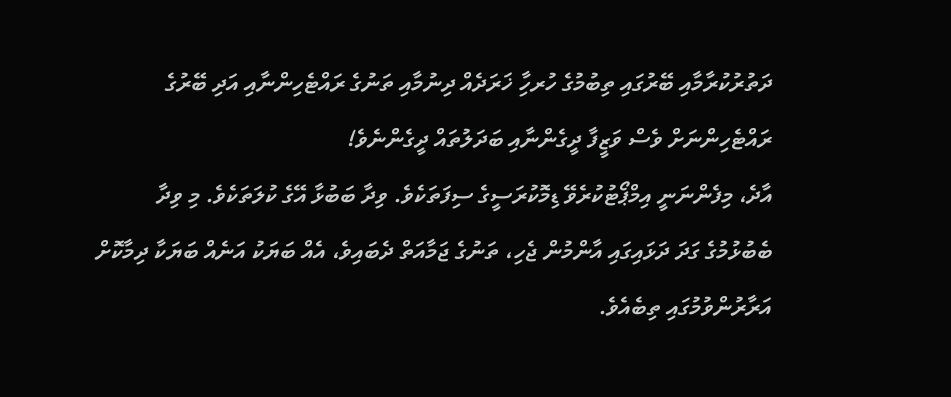ދަތުރުކުރާމާއި ބޭރުގައި ތިބުމުގެ ހުރހިާ ޚަރަދެއް ދިނުމާއި ތަނުގެ ރައްޓެހިންނާއި އަދި ބޭރުގެ ރައްޓެހިންނަށް ވެސް ވަޒީފާ ދީގެންނާއި ބަދަލުތައް ދީގެންނެވެ!
އާދެ، މިފެންނަނީ އިމްޕޯޓުކުރެވޭ ޑިމޮކުރަސީގެ ސިފަތަކެވެ. ވިދާ ބަބުޅާ އޭގެ ކުލަތަކެވެ. މި ވިދާ ބެބުޅުމުގެ ގަދަ ދަޅައިގައި އާންމުން ޖެހި، ތަނުގެ ޖަމާއަތް ދެބައިވެ، އެއް ބަޔަކު އަނެއް ބަޔަކާ ދިމާކޮށް އަރާރުންވުމުގައި ތިބެއެވެ.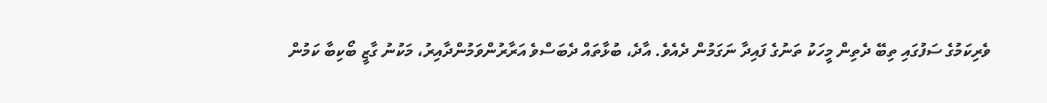ވެރިކަމުގެ ސަފުގައި ތިބޭ ދެތިން މީހަކު ތަނުގެ ފައިދާ ނަގަމުން ދެއެވެ. އާދެ، ބުޅާތައް ދެބަސްވެ އަރާރުންވަމުންދާއިރު، މަކުނު ގާޒީ ބޯކިބާ ކަމުން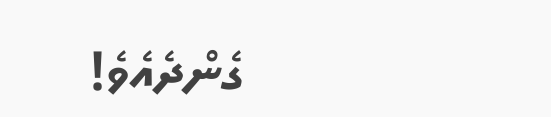ގެންދެއެވެ!